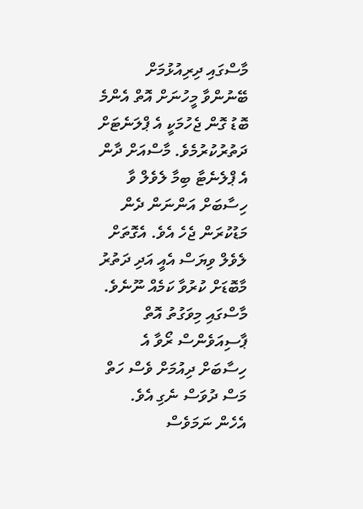މާސްގައި ދިރިއުޅުމަށް ބޭނުންވާ މީހުނަށް އޮތް އެންމެ ބޮޑު ގޮން ޖެހުމަކީ އެ ޕްލަނެޓަށް ދަތުރުކުރުމެވެ. މާސްއަށް ދާން އެ ޕްލެނެޓާ ބިމާ ލެވެލް ވާ ހިސާބަށް އަންނަން ދެން މަޑުކުރަން ޖެހެ އެވެ. އެގޮތަށް ލެވެލް ވިޔަސް އެއީ އަދި ދަތުރު މާބޮޑަށް ކުރުވާ ކަމެއް ނޫނެވެ. މާސްގައި މިވަގުތު އޮތް ޕާސިއަވެންސް ރޯވާ އެ ހިސާބަށް ދިއުމަށް ވެސް ހަތް މަސް ދުވަސް ނެގި އެވެ.
އެހެން ނަމަވެސް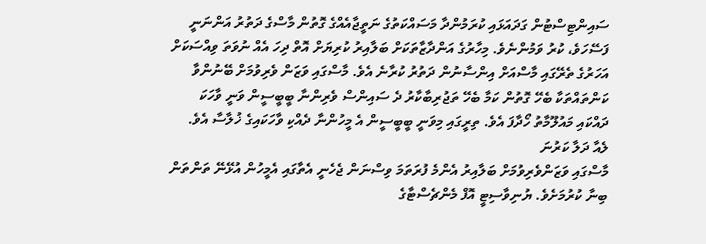ސައިންޓިސްޓުން ގަދައަޅައި ކުރަމުންދާ މަސައްކަތުގެ ނަތީޖާއެއްގެ ގޮތުން މާސްގެ ދަތުރު އަންނަނީ ފަސޭހަވެ، ކުރު ވަމުންނެވެ. މިހާރުގެ އަންދާޒާތަކަށް ބަލާއިރު ކުރިޔަށް އޮތް ދިހަ އެއް ނުވަތަ ވިއްސަކަށް އަހަރުގެ ތެރޭގައި މާސްއަށް އިންސާނުން ދަތުރު ކުރާނެ އެވެ. މާސްގައި ވަޒަން ވެރިވުމަށް ބޭނުންވާ ކަންތައްތަކާ ބެހޭ ގޮތުން ކަމާ ބެހޭ ތަޖުރިބާކާރު ދެ ސައިންސް ވެރިންނާ ބީބީސީން ވަނީ ވާހަކަ ދައްކައި މައުލޫމާތު ހޯދާފަ އެވެ. ތިރީގައި މިވަނީ ބީބީސީން އެ މީހުންނާ ދެއްކި ވާހަކައިގެ ޚުލާސާ އެވެ.
ލެއާ ދަލާ ކަރުނަ
މާސްގައި ވަޒަންވެރިވުމަށް ބަލާއިރު އެންމެ ފުރަތަމަ ވިސްނަން ޖެހެނީ އެތާގައި އެމީހުން އުޅޭނޭ ތަންތަން ބިނާ ކުރުމަށެވެ. ޔުނިވާސިޓީ އޮފް މެންޗެސްޓާގެ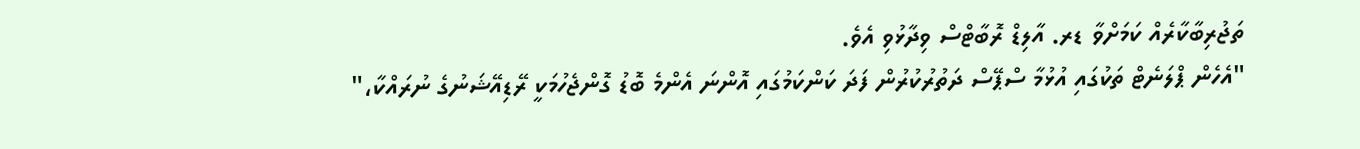ތަޖުރިބާކާރެއް ކަމަށްވާ ޑރ. އާލިޑް ރޮބާޓްސް ވިދާޅުވި އެވެ.
"އެހެން ޕްލަނެޓް ތަކުގައި އުޅުމާ ސްޕޭސް ދަތުރުކުރުން ފަދަ ކަންކަމުގައި އޮންނަ އެންމެ ބޮޑު ގޮންޖެހުމަކީ ރޭޑިއޭޝަނުގެ ނުރައްކާ،"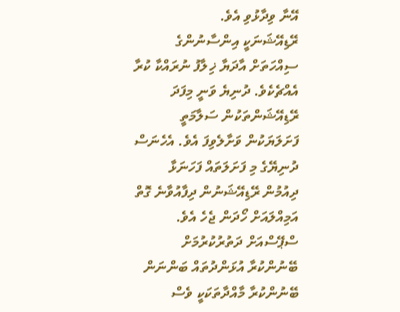އޭނާ ވިދާޅުވި އެވެ.
ރޭޑިއޭޝަނަކީ އިންސާނުންގެ ސިއްހަތަށް އާދަޔާ ޚިލާފު ނުރައްކާ ކުރާ އެއްޗެކެވެ. ދުނިޔެ ވަނީ މިފަދަ ރޭޑިއޭޝަންތަކުން ސަލާމަތީ ފަށަލަޔަކުން ވަށާލެވިފަ އެވެ. އެހެނަސް ދުނިޔޭގެ މި ފަށަލަތައް ފަހަނަޅާ ދިއުމުން ރޭޑިއޭޝަނުން ދިފާއުވާނެ ގޮތް އަމިއްލައަށް ހޯދަން ޖެހެ އެވެ.
ސްޕޭސްއަށް ދަތުރުކުރުމަށް ބޭނުންކުރާ އުޅަންދުތައް ބަންނަން ބޭނުންކުރާ މާއްދާތަކަކީ ވެސް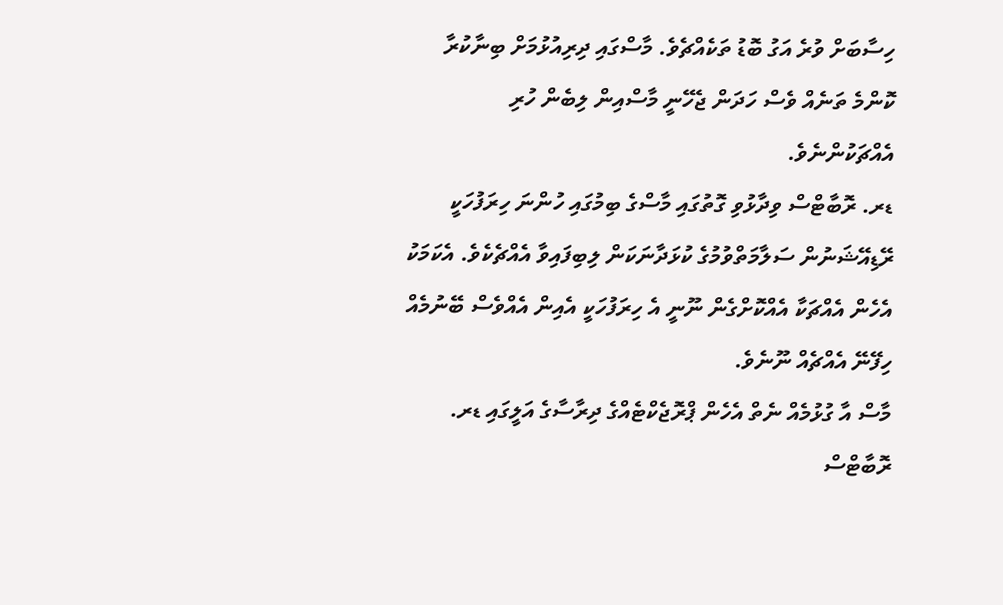ހިސާބަށް ވުރެ އަގު ބޮޑު ތަކެއްޗެވެ. މާސްގައި ދިރިއުޅުމަށް ބިނާކުރާ ކޮންމެ ތަނެއް ވެސް ހަދަން ޖެހޭނީ މާސްއިން ލިބެން ހުރި އެއްޗަކުންނެވެ.
ޑރ. ރޮބާޓްސް ވިދާޅުވި ގޮތުގައި މާސްގެ ބިމުގައި ހުންނަ ހިރަފުހަކީ ރޭޑިއޭޝަނުން ސަލާމަތްވުމުގެ ކުޅަދާނަކަން ލިބިފައިވާ އެއްޗެކެވެ. އެކަމަކު އެހެން އެއްޗަކާ އެއްކޮށްގެން ނޫނީ އެ ހިރަފުހަކީ އެއިން އެއްވެސް ބޭނުމެއް ހިފޭނޭ އެއްޗެއް ނޫނެވެ.
މާސް އާ ގުޅުމެއް ނެތް އެހެން ޕްރޮޖެކްޓެއްގެ ދިރާސާގެ އަލީގައި ޑރ. ރޮބާޓްސް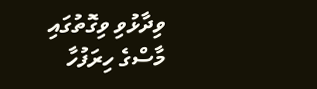ވިދާޅުވި ވިގޮތުގައި މާސްގެ ހިރަފުހާ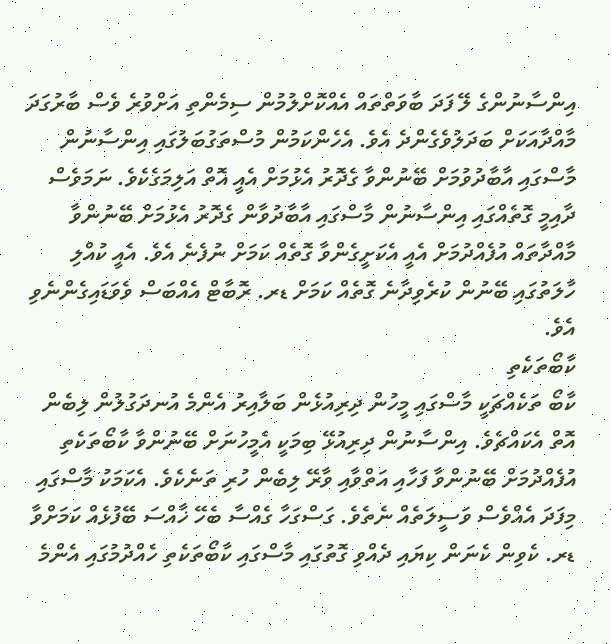އިންސާނުންގެ ލޭ ފަދަ ބާވަތްތައް އެއްކޮށްލުމުން ސިމެންތި އަށްވުރެ ވެސް ބާރުގަދަ މާއްދާއަކަށް ބަދަލުވެގެންދެ އެވެ. އެހެންކަމުން މުސްތަގުބަލުގައި އިންސާނުން މާސްގައި އާބާދުވުމަށް ބޭނުންވާ ގެދޮރު އެޅުމަށް އެއީ އޮތް އަލިމަގެކެވެ. ނަމަވެސް ދާއިމީ ގޮތެއްގައި އިންސާނުން މާސްގައި އާބާދުވާން ގެދޮރު އެޅުމަށް ބޭނުންވާ މާއްދާތައް އުފެއްދުމަށް އެއީ އެކަށީގެންވާ ގޮތެއް ކަމަށް ނުފެނެ އެވެ. އެއީ ކުއްލި ހާލަތުގައި ބޭނުން ކުރެވިދާނެ ގޮތެއް ކަމަށް ޑރ. ރޮބާޓް އެއްބަސް ވެވަޑައިގެންނެވި އެވެ.
ކާބޯތަކެތި
ކާބޯ ތަކެއްޗަކީ މާސްގައި މީހުން ދިރިއުޅެން ބަލާއިރު އެންމެ އުނދަގުލުން ލިބެން އޮތް އެކައްޗެވެ. އިންސާނުން ދިރިއުޅޭ ބިމަކީ އެމީހުނަށް ބޭނުންވާ ކާބޯތަކެތި އުފެއްދުމަށް ބޭނުންވާ ފަހާއި އަތްވާއި ވާރޭ ލިބެން ހުރި ތަނެކެވެ. އެކަމަކު މާސްގައި މިފަދަ އެއްވެސް ވަސީލަތެއް ނެތެވެ. ގަސްގަހާ ގެއްސާ ބެހޭ ޚާއްސަ ބޭފުޅެއް ކަމަށްވާ ޑރ. ކެވިން ކެނަން ކިޔައި ދެއްވި ގޮތުގައި މާސްގައި ކާބޯތަކެތި ހެއްދުމުގައި އެންމެ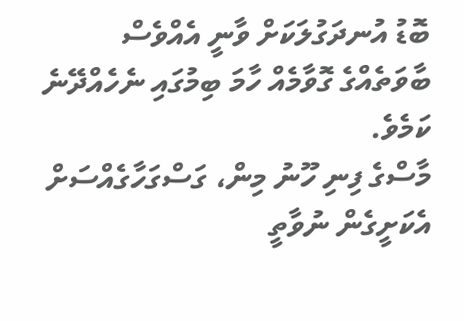ބޮޑު އުނދަގުލަކަށް ވާނީ އެއްވެސް ބާވަތެއްގެ ގޮވާމެއް ހާމަ ބިމުގައި ނެހެއްދޭނެ ކަމެވެ.
މާސްގެ ފިނި ހޫނު މިން، ގަސްގަހާގެއްސަށް އެކަށީގެން ނުވާތީ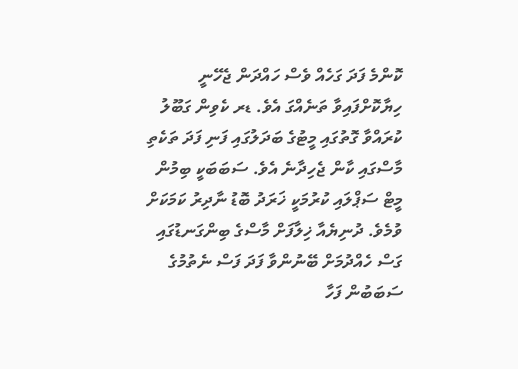ކޮންމެ ފަދަ ގަހެއް ވެސް ހައްދަން ޖެހޭނީ ހިޔާކޮށްފައިވާ ތަނެއްގަ އެވެ. ޑރ ކެވިން ގަބޫލު ކުރައްވާ ގޮތުގައި މީޓުގެ ބަދަލުގައި ފަނި ފަދަ ތަކެތި މާސްގައި ކާން ޖެހިދާނެ އެވެ. ސަބަބަކީ ބިމުން މީޓް ސަޕްލައި ކުރުމަކީ ޚަރަދު ބޮޑު ނާދިރު ކަމަކަށް ވުމެވެ. ދުނިޔެއާ ޚިލާފަށް މާސްގެ ބިންގަނޑުގައި ގަސް ހެއްދުމަށް ބޭނުންވާ ފަދަ ފަސް ނެތުމުގެ ސަބަބުން ފަހާ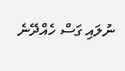ނުލައި ގަސް ހެއްދޭނެ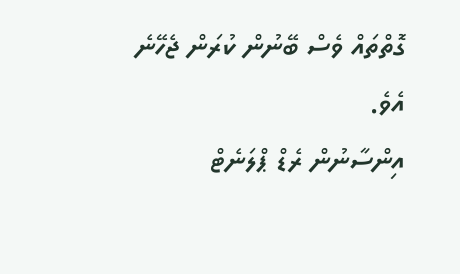ގޮތްތައް ވެސް ބޭނުން ކުރަން ޖެހޭނެ އެވެ.
އިންސާނުން ރެޑް ޕްލަނެޓް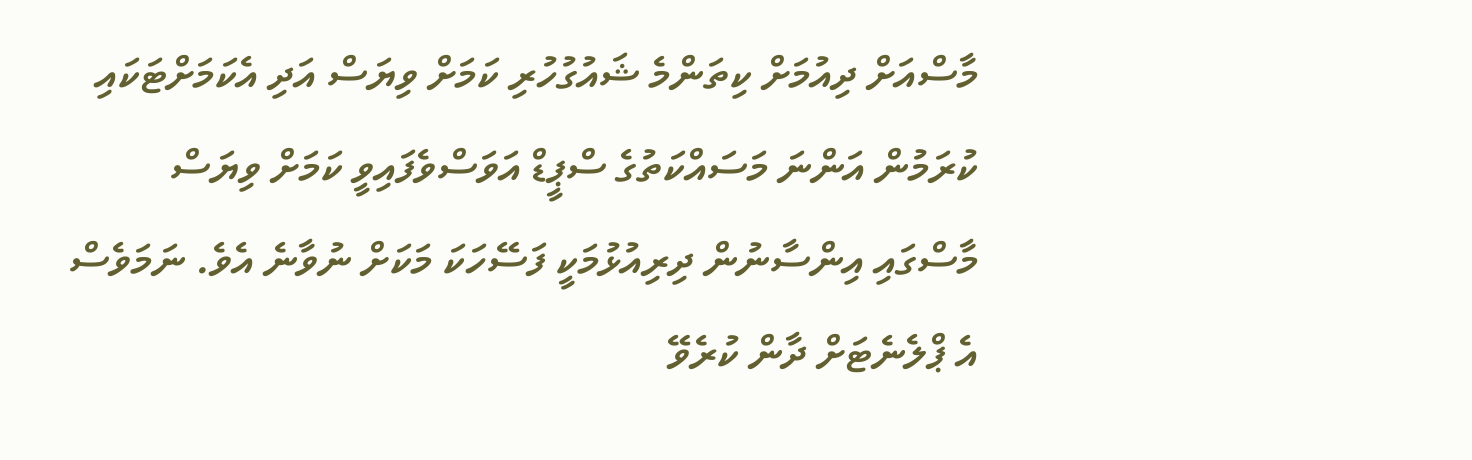މާސްއަށް ދިއުމަށް ކިތަންމެ ޝައުގުހުރި ކަމަށް ވިޔަސް އަދި އެކަމަށްޓަކައި ކުރަމުން އަންނަ މަސައްކަތުގެ ސްޕީޑް އަވަސްވެފައިވީ ކަމަށް ވިޔަސް މާސްގައި އިންސާނުން ދިރިއުޅުމަކީ ފަސޭހަކަ މަކަށް ނުވާނެ އެވެ. ނަމަވެސް އެ ޕްލެނެޓަށް ދާން ކުރެވޭ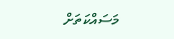މަސައްކަތަށް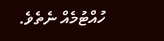ހުއްޓުމެއް ނެތެވެ.